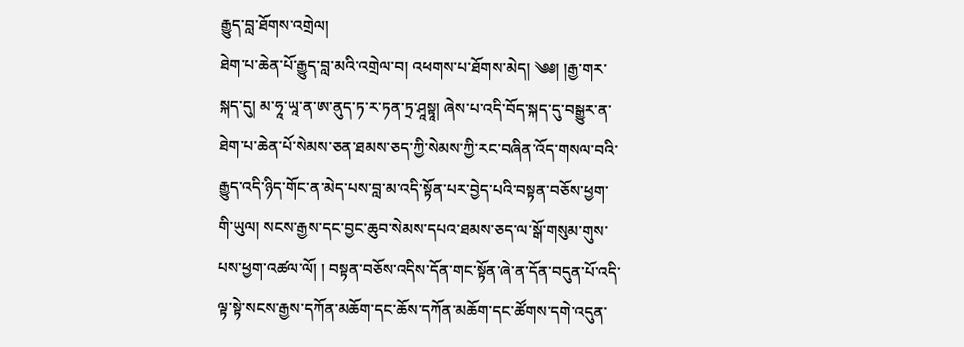རྒྱུད་བླ་ཐོགས་འགྲེལ།
ཐེག་པ་ཆེན་པོ་རྒྱུད་བླ་མའི་འགྲེལ་བ། འཕགས་པ་ཐོགས་མེད། ༄༅། །རྒྱ་གར་སྐད་དུ། མ་ཧཱ་ཡཱ་ན་ཨ་ནུད་ཏ་ར་ཏན་ཏྲ་ཤཱསྟཱ། ཞེས་པ་འདི་བོད་སྐད་དུ་བསྒྱུར་ན་ཐེག་པ་ཆེན་པོ་སེམས་ཅན་ཐམས་ཅད་ཀྱི་སེམས་ཀྱི་རང་བཞིན་འོད་གསལ་བའི་རྒྱུད་འདི་ཉིད་གོང་ན་མེད་པས་བླ་མ་འདི་སྟོན་པར་བྱེད་པའི་བསྟན་བཅོས་ཕྱག་གི་ཡུལ། སངས་རྒྱས་དང་བྱང་ཆུབ་སེམས་དཔའ་ཐམས་ཅད་ལ་སྒོ་གསུམ་གུས་པས་ཕྱག་འཚལ་ལོ། ། བསྟན་བཅོས་འདིས་དོན་གང་སྟོན་ཞེ་ན་དོན་བདུན་པོ་འདི་ལྟ་སྟེ་སངས་རྒྱས་དཀོན་མཆོག་དང་ཆོས་དཀོན་མཆོག་དང་ཚོགས་དགེ་འདུན་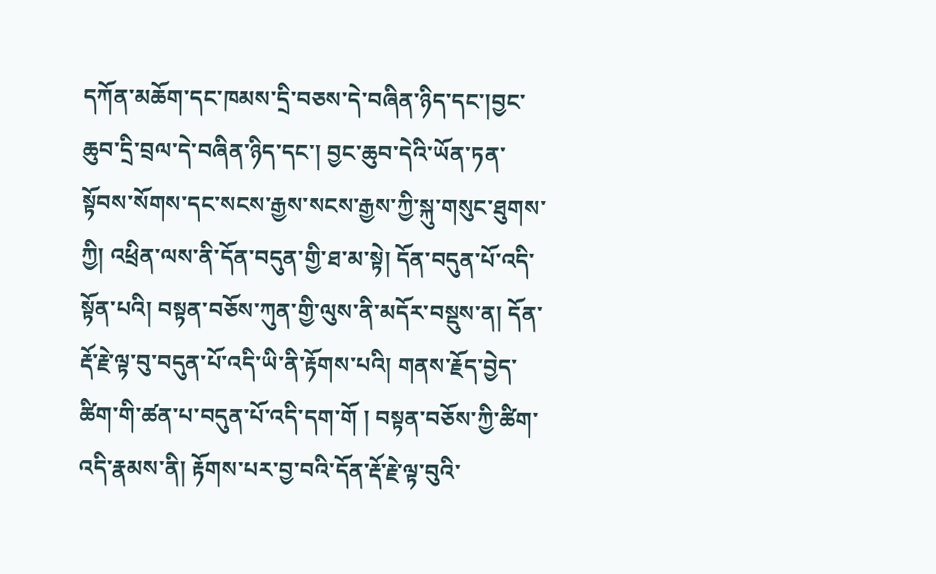དཀོན་མཆོག་དང་ཁམས་དྲི་བཅས་དེ་བཞིན་ཉིད་དང་།བྱང་ཆུབ་དྲི་བྲལ་དེ་བཞིན་ཉིད་དང་། བྱང་ཆུབ་དེའི་ཡོན་ཏན་སྟོབས་སོགས་དང་སངས་རྒྱས་སངས་རྒྱས་ཀྱི་སྐུ་གསུང་ཐུགས་ཀྱི། འཕྲིན་ལས་ནི་དོན་བདུན་གྱི་ཐ་མ་སྟེ། དོན་བདུན་པོ་འདི་སྟོན་པའི། བསྟན་བཅོས་ཀུན་གྱི་ལུས་ནི་མདོར་བསྡུས་ན། དོན་རྡོ་རྗེ་ལྟ་བུ་བདུན་པོ་འདི་ཡི་ནི་རྟོགས་པའི། གནས་རྗོད་བྱེད་ཚིག་གི་ཚན་པ་བདུན་པོ་འདི་དག་གོ ། བསྟན་བཅོས་ཀྱི་ཚིག་འདི་རྣམས་ནི། རྟོགས་པར་བྱ་བའི་དོན་རྡོ་རྗེ་ལྟ་བུའི་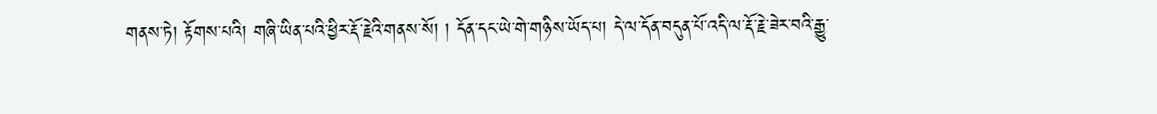གནས་ཏེ། རྟོགས་པའི། གཞི་ཡིན་པའི་ཕྱིར་རྡོ་རྗེའི་གནས་སོ། ། དོན་དང་ཡེ་གེ་གཉིས་ཡོད་པ། དེ་ལ་དོན་བདུན་པོ་འདི་ལ་རྡོ་རྗེ་ཟེར་བའི་རྒྱུ་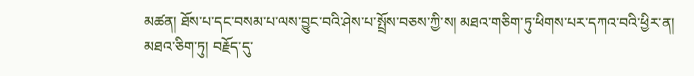མཚན། ཐོས་པ་དང་བསམ་པ་ལས་བྱུང་བའི་ཤེས་པ་སྤྲོས་བཅས་ཀྱི་ས། མཐའ་གཅིག་ཏུ་ཕིགས་པར་དཀའ་བའི་ཕྱིར་ན། མཐའ་ཅིག་ཏུ། བརྗོད་དུ་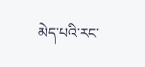མེད་པའི་རང་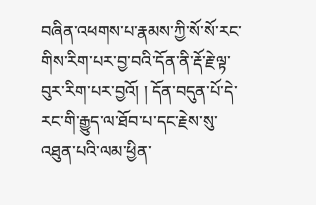བཞིན་འཕགས་པ་རྣམས་ཀྱི་སོ་སོ་རང་གིས་རིག་པར་བྱ་བའི་དོན་ནི་རྡོ་རྗེ་ལྟ་བུར་རིག་པར་བྱའོ། ། དོན་བདུན་པོ་དེ་རང་གི་རྒྱུད་ལ་ཐོབ་པ་དང་རྗེས་སུ་འཐུན་པའི་ལམ་ཕྱིན་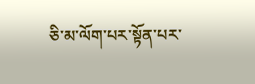ཅི་མ་ལོག་པར་སྟོན་པར་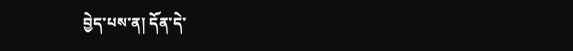བྱེད་པས་ན། དོན་དེ་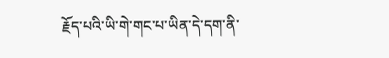རྗོད་པའི་ཡི་གེ་གང་པ་ཡིན་དེ་དག་ནི་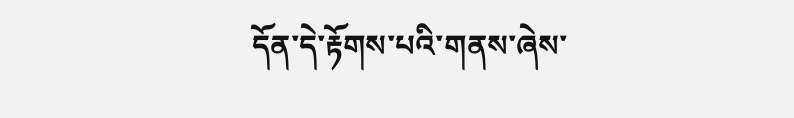དོན་དེ་རྟོགས་པའི་གནས་ཞེས་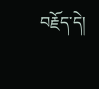བརྗོད་དེ།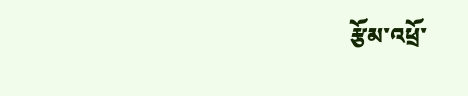རྩོམ་འཕྲོ་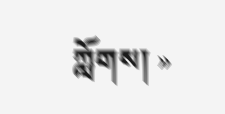ཀློགས། »